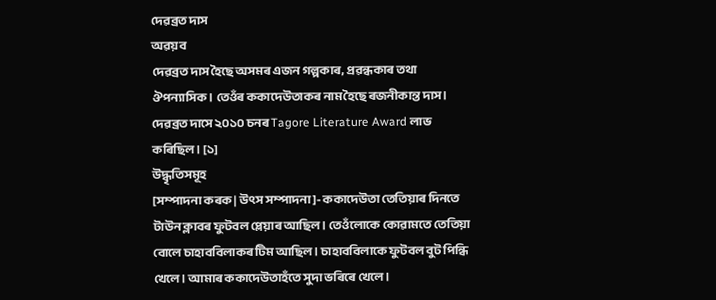দেৱব্ৰত দাস
অৱয়ব
দেৱব্ৰত দাস হৈছে অসমৰ এজন গল্পকাৰ, প্ৰৱন্ধকাৰ তথা ঔপন্যাসিক। তেওঁৰ ককাদেউতাকৰ নাম হৈছে ৰজনীকান্ত দাস। দেৱব্ৰত দাসে ২০১০ চনৰ Tagore Literature Award লাভ কৰিছিল। [১]
উদ্ধৃতিসমূহ
[সম্পাদনা কৰক | উৎস সম্পাদনা]- ককাদেউতা তেতিয়াৰ দিনতে টাউন ক্লাবৰ ফুটবল প্লেয়াৰ আছিল। তেওঁলোকে কোৱামতে তেতিয়া বোলে চাহাববিলাকৰ টিম আছিল। চাহাববিলাকে ফুটবল বুট পিন্ধি খেলে। আমাৰ ককাদেউতাহঁতে সুদা ভৰিৰে খেলে।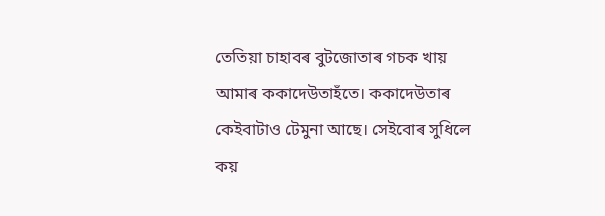তেতিয়া চাহাবৰ বুটজোতাৰ গচক খায় আমাৰ ককাদেউতাহঁতে। ককাদেউতাৰ কেইবাটাও টেমুনা আছে। সেইবোৰ সুধিলে কয়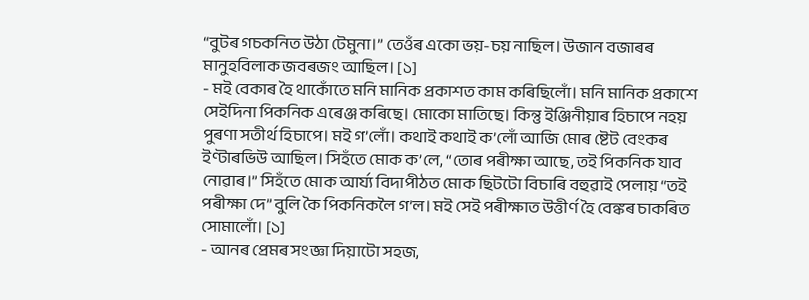“বুটৰ গচকনিত উঠা টেমুনা।” তেওঁৰ একো ভয়-চয় নাছিল। উজান বজাৰৰ মানুহবিলাক জবৰজং আছিল। [১]
- মই বেকাৰ হৈ থাকোঁতে মনি মানিক প্ৰকাশত কাম কৰিছিলোঁ। মনি মানিক প্ৰকাশে সেইদিনা পিকনিক এৰেঞ্জ কৰিছে। মোকো মাতিছে। কিন্তু ইঞ্জিনীয়াৰ হিচাপে নহয় পুৰণা সতীৰ্থ হিচাপে। মই গ’লোঁ। কথাই কথাই ক’লোঁ আজি মোৰ ষ্টেট বেংকৰ ইণ্টাৰভিউ আছিল। সিহঁতে মোক ক’লে, “তোৰ পৰীক্ষা আছে, তই পিকনিক যাব নোৱাৰ।” সিহঁতে মোক আৰ্য্য বিদাপীঠত মোক ছিটটো বিচাৰি বহুৱাই পেলায় “তই পৰীক্ষা দে” বুলি কৈ পিকনিকলৈ গ’ল। মই সেই পৰীক্ষাত উত্তীৰ্ণ হৈ বেঙ্কৰ চাকৰিত সোমালোঁ। [১]
- আনৰ প্ৰেমৰ সংজ্ঞা দিয়াটো সহজ,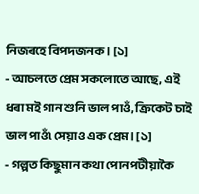নিজৰহে বিপদজনক। [১]
- আচলতে প্ৰেম সকলোতে আছে, এই ধৰা মই গান শুনি ভাল পাওঁ, ক্ৰিকেট চাই ভাল পাওঁ৷ সেয়াও এক প্ৰেম। [১]
- গল্পত কিছুমান কথা পোনপটীয়াকৈ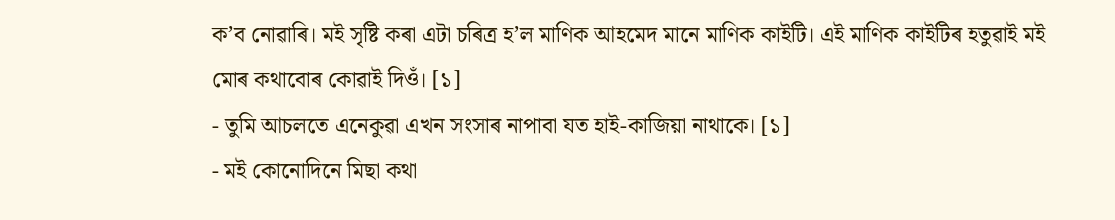ক’ব নোৱাৰি। মই সৃষ্টি কৰা এটা চৰিত্ৰ হ’ল মাণিক আহমেদ মানে মাণিক কাইটি। এই মাণিক কাইটিৰ হতুৱাই মই মোৰ কথাবোৰ কোৱাই দিওঁ। [১]
- তুমি আচলতে এনেকুৱা এখন সংসাৰ নাপাবা যত হাই-কাজিয়া নাথাকে। [১]
- মই কোনোদিনে মিছা কথা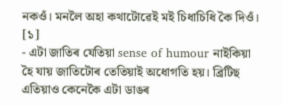নকওঁ। মনলৈ অহা কথাটোৱেই মই চিধাচিধি কৈ দিওঁ। [১]
- এটা জাতিৰ যেতিয়া sense of humour নাইকিয়া হৈ যায় জাতিটোৰ তেতিয়াই অধোগতি হয়। ব্ৰিটিছ এতিয়াও কেনেকৈ এটা ডাঙৰ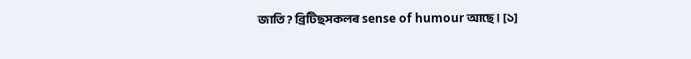জাতি? ব্ৰিটিছসকলৰ sense of humour আছে। [১]